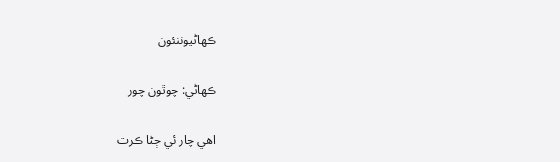ڪهاڻيوننئون

ڪهاڻي: چوٿون چور

اهي چار ئي ڄڻا ڪرت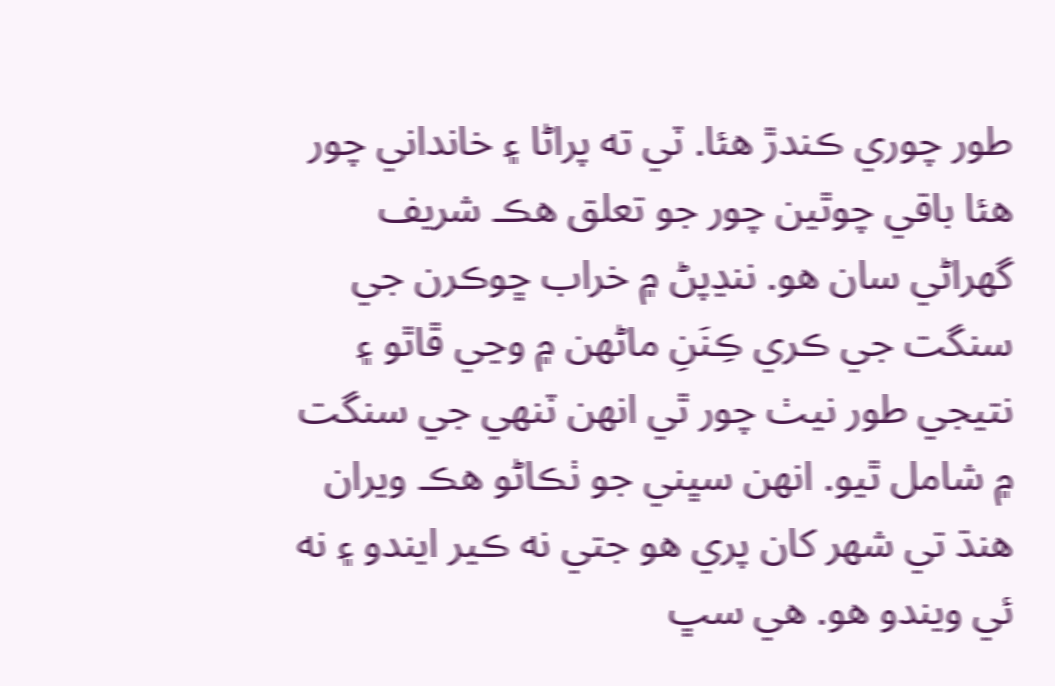طور چوري ڪندڙ هئا. ٽي ته پراڻا ۽ خانداني چور هئا باقي چوٿين چور جو تعلق هڪ شريف گهراڻي سان هو. ننڍپڻ ۾ خراب ڇوڪرن جي سنگت جي ڪري ڪِنَنِ ماڻهن ۾ وڃي ڦاٿو ۽ نتيجي طور نيٺ چور ٿي انهن ٽنهي جي سنگت ۾ شامل ٿيو. انهن سڀني جو ٺڪاڻو هڪ ويران هنڌ تي شهر کان پري هو جتي نه ڪير ايندو ۽ نه ئي ويندو هو. هي سڀ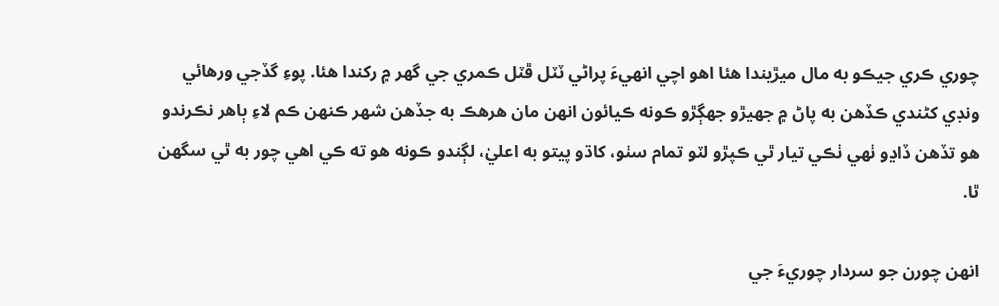چوري ڪري جيڪو به مال ميڙيندا هئا اهو اچي انهيءَ پراڻي ٽٽل ڦٽل ڪمري جي گهر ۾ رکندا هئا. پوءِ گڏجي ورهائي ونڊي کڻندي ڪڏهن به پاڻ ۾ جهيڙو جهڳڙو ڪونه ڪيائون انهن مان هرهڪ به جڏهن شهر ڪنهن ڪم لاءِ ٻاهر نڪرندو هو تڏهن ڏاڍو ٺهي ٺڪي تيار ٿي ڪپڙو لٽو تمام سٺو، کاڌو پيتو به اعليٰ، لڳندو ڪونه هو ته ڪي اهي چور به ٿي سگهن ٿا.

انهن چورن جو سردار چوريءَ جي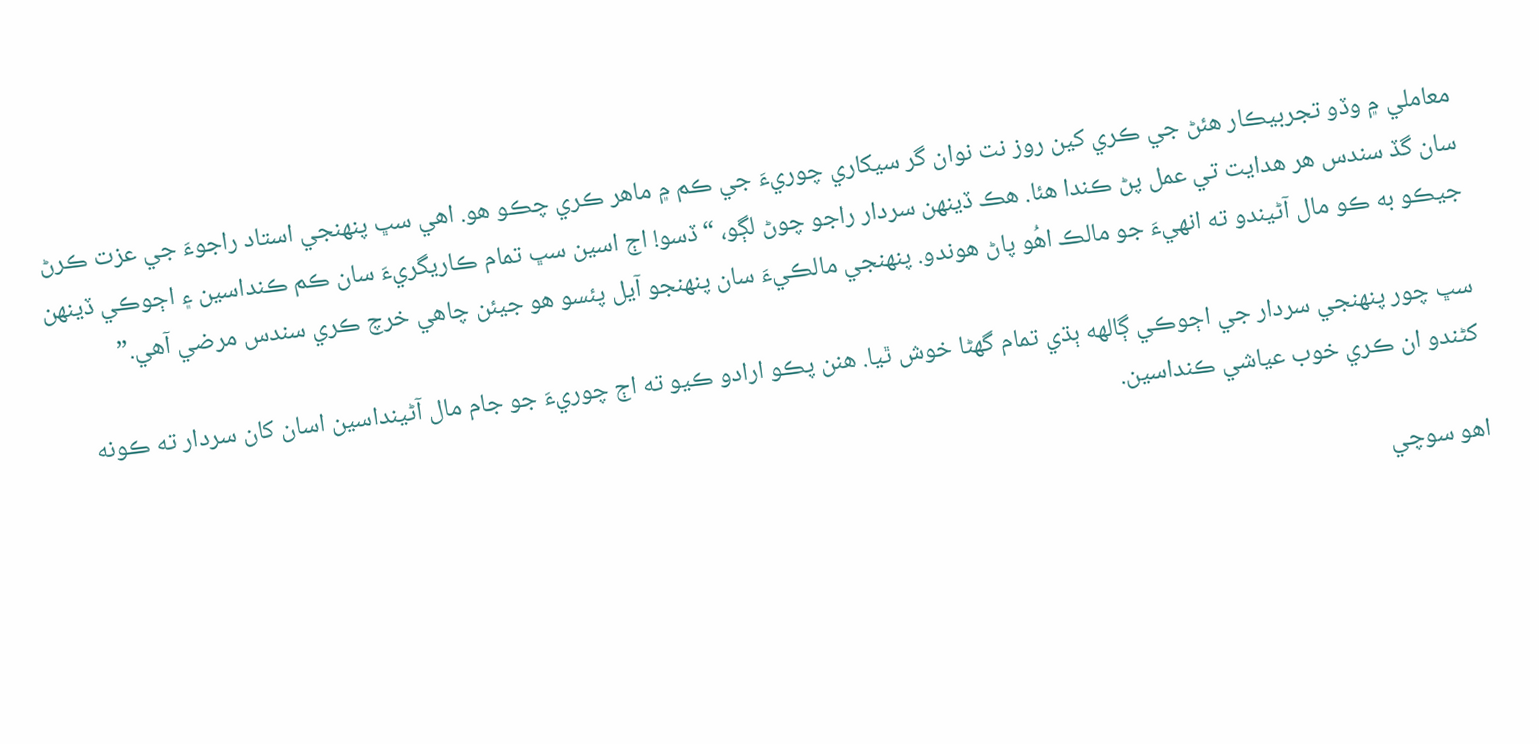معاملي ۾ وڏو تجربيڪار هئڻ جي ڪري کين روز نت نوان گر سيکاري چوريءَ جي ڪم ۾ ماهر ڪري چڪو هو. اهي سڀ پنهنجي استاد راجوءَ جي عزت ڪرڻ سان گڏ سندس هر هدايت تي عمل پڻ ڪندا هئا. هڪ ڏينهن سردار راجو چوڻ لڳو، “ڏسو! اڄ اسين سڀ تمام ڪاريگريءَ سان ڪم ڪنداسين ۽ اڄوڪي ڏينهن جيڪو به ڪو مال آڻيندو ته انهيءَ جو مالڪ اهُو پاڻ هوندو. پنهنجي مالڪيءَ سان پنهنجو آيل پئسو هو جيئن چاهي خرچ ڪري سندس مرضي آهي.”

سڀ چور پنهنجي سردار جي اڄوڪي ڳالهه ٻڌي تمام گهڻا خوش ٿيا. هنن پڪو ارادو ڪيو ته اڄ چوريءَ جو جام مال آڻينداسين اسان کان سردار ته ڪونه کڻندو ان ڪري خوب عياشي ڪنداسين.

اهو سوچي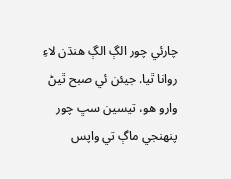چارئي چور الڳ الڳ هنڌن لاءِ روانا ٿيا. جيئن ئي صبح ٿيڻ وارو هو، تيسين سڀ چور پنهنجي ماڳ تي واپس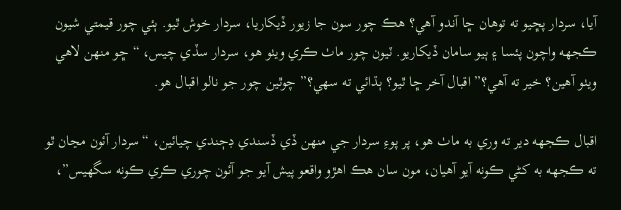آيا، سردار پڇيو ته توهان ڇا آندو آهي؟ هڪ چور سون جا زيور ڏيکاريا، سردار خوش ٿيو. ٻئي چور قيمتي شيون ڪجهه واچون پئسا ۽ ٻيو سامان ڏيکاريو. ٽيون چور ماٺ ڪري ويٺو هو، سردار سڏي چيس، “ڇو منهن لاهي ويٺو آهين؟ خير ته آهي؟” اقبال آخر ڇا ٿيو؟ ٻڌائي ته سهي؟” چوٿين چور جو نالو اقبال هو.

اقبال ڪجهه دير ته وري به ماٺ هو، پر پوءِ سردار جي منهن ڏي ڏسندي ڊڄندي چيائين، “سردار آئون مڃان ٿو ته ڪجهه به کڻي ڪونه آيو آهيان، مون سان هڪ اهڙو واقعو پيش آيو جو آئون چوري ڪري ڪونه سگهيس”،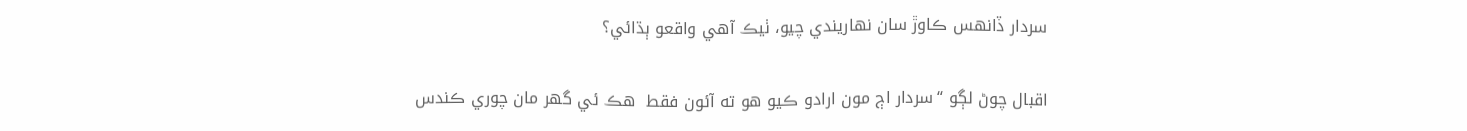سردار ڏانهس ڪاوڙ سان نهاريندي چيو، ٺيڪ آهي واقعو ٻڌائي؟

اقبال چوڻ لڳو “سردار اڄ مون ارادو ڪيو هو ته آئون فقط  هڪ ئي گهر مان چوري ڪندس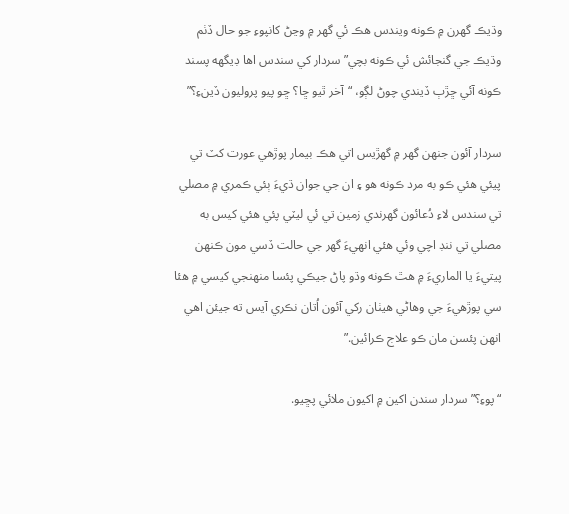وڌيڪ گهرن ۾ ڪونه ويندس هڪ ئي گهر ۾ وڃڻ کانپوءِ جو حال ڏٺم وڌيڪ جي گنجائش ئي ڪونه بچي” سردار کي سندس اها ڊيگهه پسند ڪونه آئي ڇڙٻ ڏيندي چوڻ لڳو، “آخر ٿيو ڇا؟ ڇو پيو پروليون ڏينءِ؟”

سردار آئون جنهن گهر ۾ گهڙيس اتي هڪ بيمار پوڙهي عورت کٽ تي پيئي هئي ڪو به مرد ڪونه هو ۽ ان جي جوان ڌيءَ ٻئي ڪمري ۾ مصلي تي سندس لاءِ دُعائون گهرندي زمين تي ئي ليٽي پئي هئي کيس به مصلي تي ننڊ اچي وئي هئي انهيءَ گهر جي حالت ڏسي مون ڪنهن پيتيءَ يا الماريءَ ۾ هٿ ڪونه وڌو پاڻ جيڪي پئسا منهنجي کيسي ۾ هئا سي پوڙهيءَ جي وهاڻي هيٺان رکي آئون اُتان نڪري آيس ته جيئن اهي انهن پئسن مان ڪو علاج ڪرائين.”

“پوءِ؟” سردار سندن اکين ۾ اکيون ملائي پڇيو.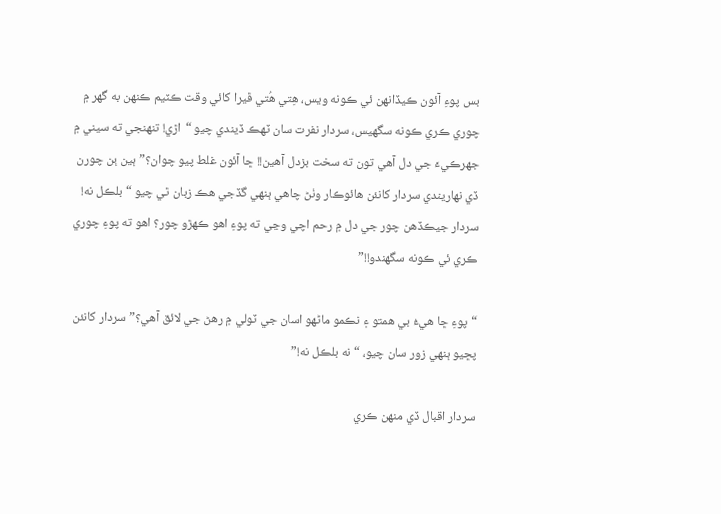بس پوءِ آئون ڪيڏانهن ئي ڪونه ويس، هِتي هُتي ڦيرا کائي وقت ڪٽيم ڪنهن به گهر ۾ چوري ڪري ڪونه سگهيس، سردار نفرت سان ٽهڪ ڏيندي چيو “اڙي! تنهنجي ته سيني ۾ جهرڪيءَ جي دل آهي تون ته سخت بزدل آهين!! ڇا آئون غلط پيو چوان؟” ٻين ٻن چورن ڏي نهاريندي سردار کانئن هائوڪار وٺڻ چاهي ٻنهي گڏجي هڪ زبان ٿي چيو “بلڪل نه! سردار جيڪڏهن چور جي دل ۾ رحم اچي وڃي ته پوءِ اهو ڪهڙو چور؟ اهو ته پوءِ چوري ڪري ئي ڪونه سگهندو!!”

“پوءِ ڇا هيءُ بي همتو ۽ نڪمو ماڻهو اسان جي ٽولي ۾ رهڻ جي لائق آهي؟” سردار کانئن پڇيو ٻنهي زور سان چيو، “نه بلڪل نه!”

سردار اقبال ڏي منهن ڪري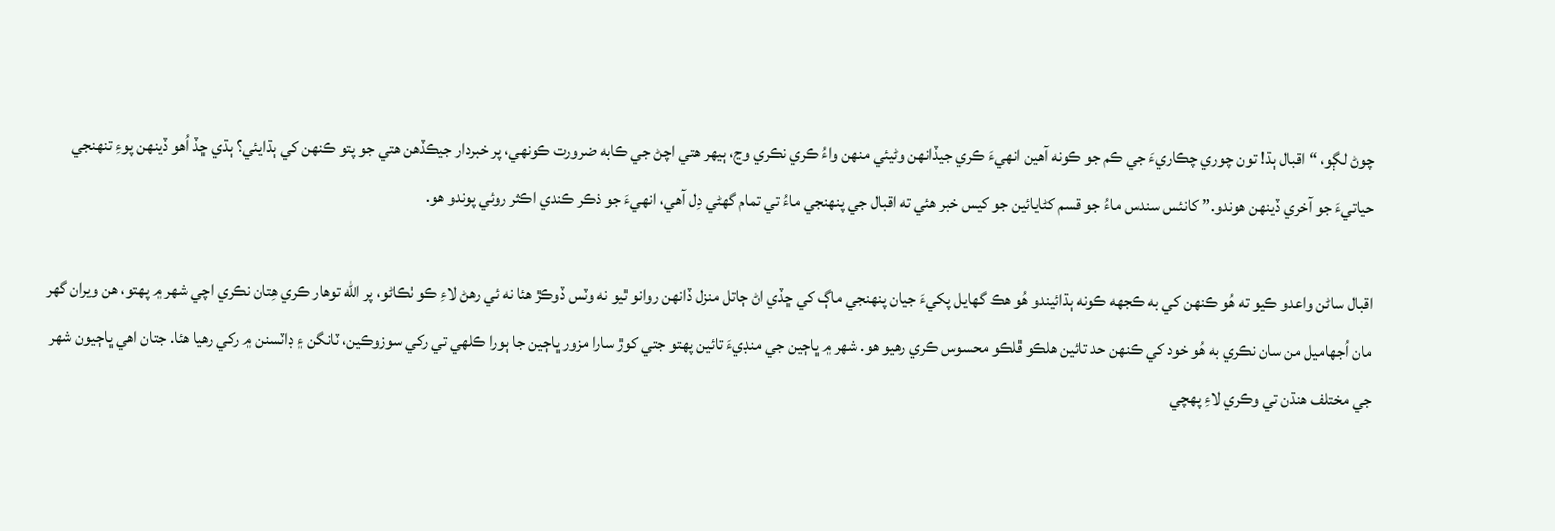چوڻ لڳو، “اقبال ٻڌ! تون چوري چڪاريءَ جي ڪم جو ڪونه آهين انهيءَ ڪري جيڏانهن وڻيئي منهن واءُ ڪري نڪري وڃ، ٻيهر هتي اچڻ جي ڪابه ضرورت ڪونهي، پر خبردار جيڪڏهن هتي جو پتو ڪنهن کي ٻڌايئي؟ ٻڌي ڇڏ اُهو ڏينهن پوءِ تنهنجي حياتيءَ جو آخري ڏينهن هوندو.” کانئس سندس ماءُ جو قسم کڻايائين جو کيس خبر هئي ته اقبال جي پنهنجي ماءُ تي تمام گهڻي دِل آهي، انهيءَ جو ذڪر ڪندي اڪثر روئي پوندو هو.

اقبال ساڻن واعدو ڪيو ته هُو ڪنهن کي به ڪجهه ڪونه ٻڌائيندو هُو هڪ گهايل پکيءَ جيان پنهنجي ماڳ کي ڇڏي اڻ ڄاتل منزل ڏانهن روانو ٿيو نه وٽس ڏوڪڙ هئا نه ئي رهڻ لاءِ ڪو ٺڪاڻو، پر الله توهار ڪري هِتان نڪري اچي شهر ۾ پهتو، هن ويران گهر مان اُجهاميل من سان نڪري به هُو خود کي ڪنهن حد تائين هلڪو ڦلڪو محسوس ڪري رهيو هو. شهر ۾ ڀاڄين جي منڊيءَ تائين پهتو جتي کوڙ سارا مزور ڀاڄين جا ٻورا ڪلهي تي رکي سوزوڪين، ٽانگن ۽ ڊاٽسنن ۾ رکي رهيا هئا. جتان اهي ڀاڄيون شهر جي مختلف هنڌن تي وڪري لاءِ پهچي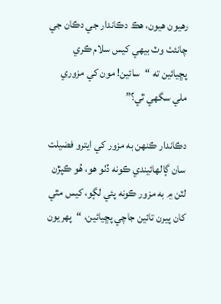رهيون هيون، هڪ دڪاندار جي دڪان جي چانئٺ وٽ بيهي کيس سلام ڪري پڇيائين ته “سائين! مون کي مزوري ملي سگهي ٿي؟”

دڪاندار ڪنهن به مزور کي ايترو فضيلت سان ڳالهائيندي ڪونه ڏٺو هو، هُو ڪپڙن لٽن ۾ به مزور ڪونه پئي لڳو، کيس مٿي کان پيرن تائين جاچي پڇيائين، “پهريون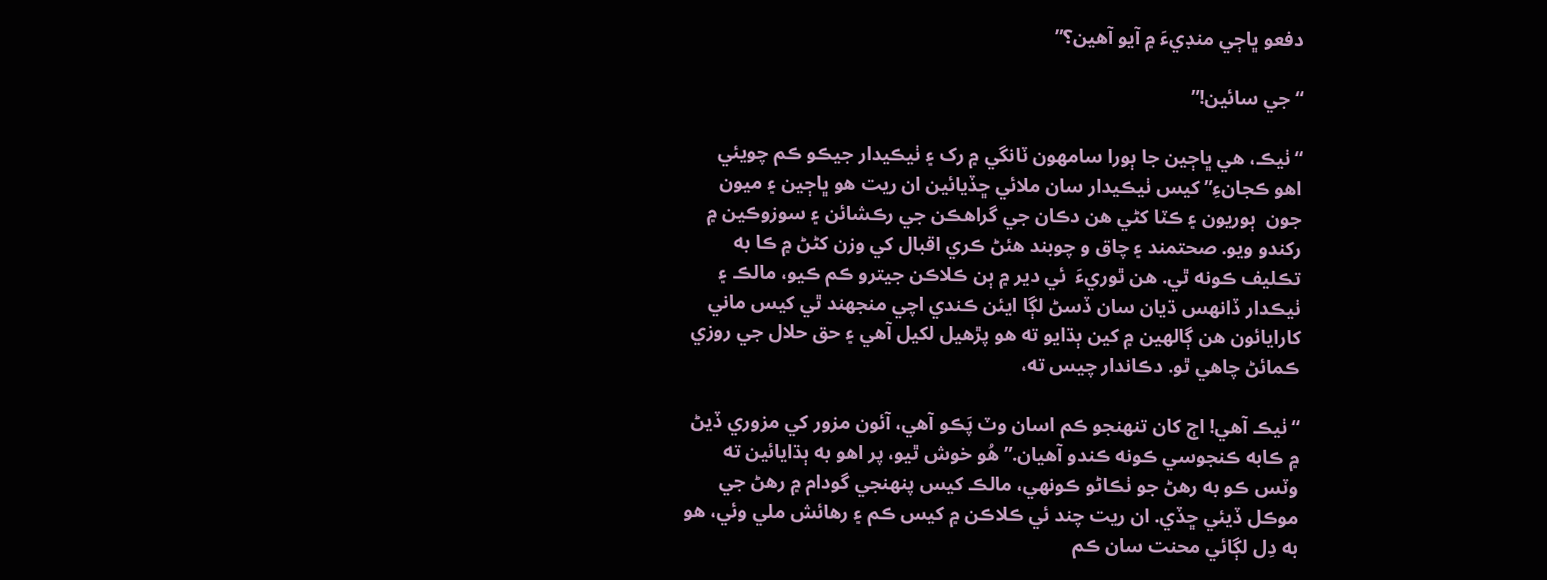دفعو ڀاڄي منڊيءَ ۾ آيو آهين؟”

“جي سائين!”

“ٺيڪ، هي ڀاڄين جا ٻورا سامهون ٽانگي ۾ رک ۽ ٺيڪيدار جيڪو ڪم چويئي اهو ڪجانءِ” کيس ٺيڪيدار سان ملائي ڇڏيائين ان ريت هو ڀاڄين ۽ ميون جون  ٻوريون ۽ ڪٽا کڻي هن دڪان جي گراهڪن جي رڪشائن ۽ سوزوڪين ۾ رکندو ويو. صحتمند ۽ چاق و چوبند هئڻ ڪري اقبال کي وزن کڻڻ ۾ ڪا به تڪليف ڪونه ٿي. هن ٿوريءَ  ئي دير ۾ ٻن ڪلاڪن جيترو ڪم ڪيو، مالڪ ۽ ٺيڪدار ڏانهس ڌيان سان ڏسڻ لڳا ايئن ڪندي اچي منجهند ٿي کيس ماني کارايائون هن ڳالهين ۾ کين ٻڌايو ته هو پڙهيل لکيل آهي ۽ حق حلال جي روزي ڪمائڻ چاهي ٿو. دڪاندار چيس ته،

“ٺيڪ آهي! اڄ کان تنهنجو ڪم اسان وٽ پَڪو آهي، آئون مزور کي مزوري ڏيڻ ۾ ڪابه ڪنجوسي ڪونه ڪندو آهيان.” هُو خوش ٿيو، پر اهو به ٻڌايائين ته وٽس ڪو به رهڻ جو ٺڪاڻو ڪونهي، مالڪ کيس پنهنجي گودام ۾ رهڻ جي موڪل ڏيئي ڇڏي. ان ريت چند ئي ڪلاڪن ۾ کيس ڪم ۽ رهائش ملي وئي، هو به دِل لڳائي محنت سان ڪم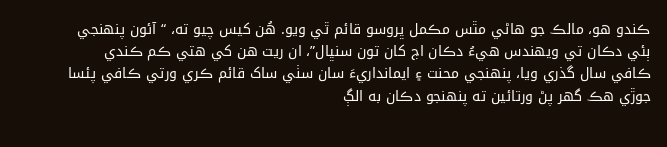ڪندو هو، مالڪ جو هاڻي مٿس مڪمل ڀروسو قائم ٿي ويو. هُن کيس چيو ته، “آئون پنهنجي ٻئي دڪان تي ويهندس هيءُ دڪان اڄ کان تون سنڀال”، ان ريت هن کي هتي ڪم ڪندي ڪافي سال گذري ويا، پنهنجي محنت ۽ ايمانداريءَ سان سٺي ساک قائم ڪري ورتي ڪافي پئسا جوڙي هڪ گهر پڻ ورتائين ته پنهنجو دڪان به الڳ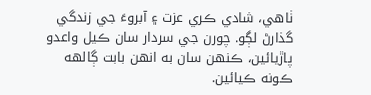ٺاهي، شادي ڪري عزت ۽ آبروءَ جي زندگي گذارڻ لڳو. چورن جي سردار سان ڪيل واعدو پاڙيائين، ڪنهن سان به انهن بابت ڳالهه ڪونه ڪيائين.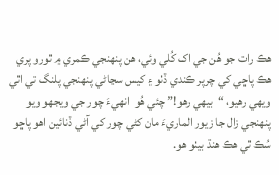هڪ رات جو هُن جي اک کُلي وئي، هن پنهنجي ڪمري ۾ ٿورو پري هڪ پاڇي کي چرپر ڪندي ڏٺو ۽ کيس سڃاڻي پنهنجي پلنگ تي اٿي ويهي رهيو، “بيهي رهو!” چئي هُو  انهيءَ چور جي ويجهو ويو پنهنجي زال جا زيور الماريءَ مان کڻي چور کي آڻي ڏنائين اهو پاڇو سُڪ ٿي هڪ هنڌ بيٺو هو.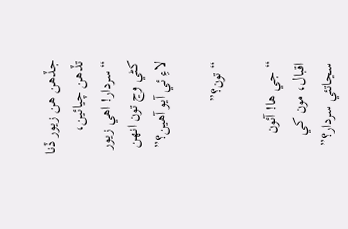جڏهن هن زيور ڏنا تڏهن چيائين، “سردار! اهي زيور کڻي وڃ تون انهن لاءِ ئي آيو آهين؟”

“تون؟”

“جي ها! آئون اقبال، مون کي سڃاتئي سردار؟”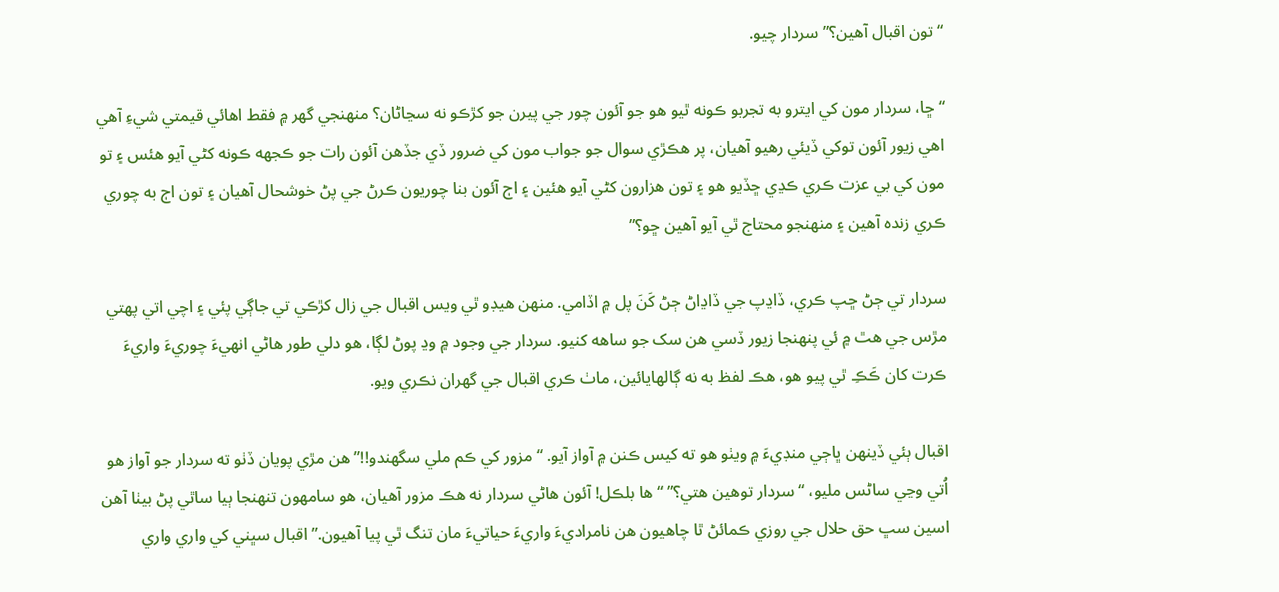“تون اقبال آهين؟” سردار چيو.

“ڇا، سردار مون کي ايترو به تجربو ڪونه ٿيو هو جو آئون چور جي پيرن جو کڙڪو نه سڃاڻان؟ منهنجي گهر ۾ فقط اهائي قيمتي شيءِ آهي اهي زيور آئون توکي ڏيئي رهيو آهيان، پر هڪڙي سوال جو جواب مون کي ضرور ڏي جڏهن آئون رات جو ڪجهه ڪونه کڻي آيو هئس ۽ تو مون کي بي عزت ڪري ڪڍي ڇڏيو هو ۽ تون هزارون کڻي آيو هئين ۽ اڄ آئون بنا چوريون ڪرڻ جي پڻ خوشحال آهيان ۽ تون اڄ به چوري ڪري زنده آهين ۽ منهنجو محتاج ٿي آيو آهين ڇو؟”

سردار تي ڄڻ ڇپ ڪري، ڏاڍپ جي ڏاڍاڻ ڄڻ کَنَ پل ۾ اڏامي. منهن هيڊو ٿي ويس اقبال جي زال کڙڪي تي جاڳي پئي ۽ اچي اتي پهتي مڙس جي هٿ ۾ ئي پنهنجا زيور ڏسي هن سک جو ساهه کنيو. سردار جي وجود ۾ وڍ پوڻ لڳا، هو دلي طور هاڻي انهيءَ چوريءَ واريءَ ڪرت کان ڪَڪِ ٿي پيو هو، هڪ لفظ به نه ڳالهايائين، ماٺ ڪري اقبال جي گهران نڪري ويو.

اقبال ٻئي ڏينهن ڀاڄي منڊيءَ ۾ ويٺو هو ته کيس ڪنن ۾ آواز آيو. “مزور کي ڪم ملي سگهندو!!” هن مڙي پويان ڏٺو ته سردار جو آواز هو اُتي وڃي ساڻس مليو، “سردار توهين هتي؟” “ها بلڪل! آئون هاڻي سردار نه هڪ مزور آهيان، هو سامهون تنهنجا ٻيا ساٿي پڻ بيٺا آهن اسين سڀ حق حلال جي روزي ڪمائڻ ٿا چاهيون هن نامراديءَ واريءَ حياتيءَ مان تنگ ٿي پيا آهيون.” اقبال سڀني کي واري واري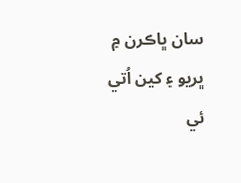سان ڀاڪرن ۾ ڀريو ۽ کين اُتي ئي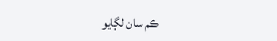ڪم سان لڳايو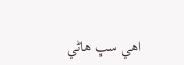اهي سڀ هاڻي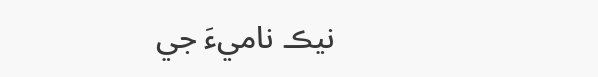نيڪ ناميءَ جي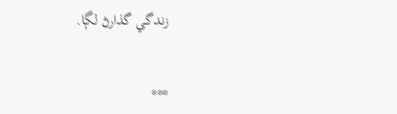زندگي گذارڻ لڳا.

***